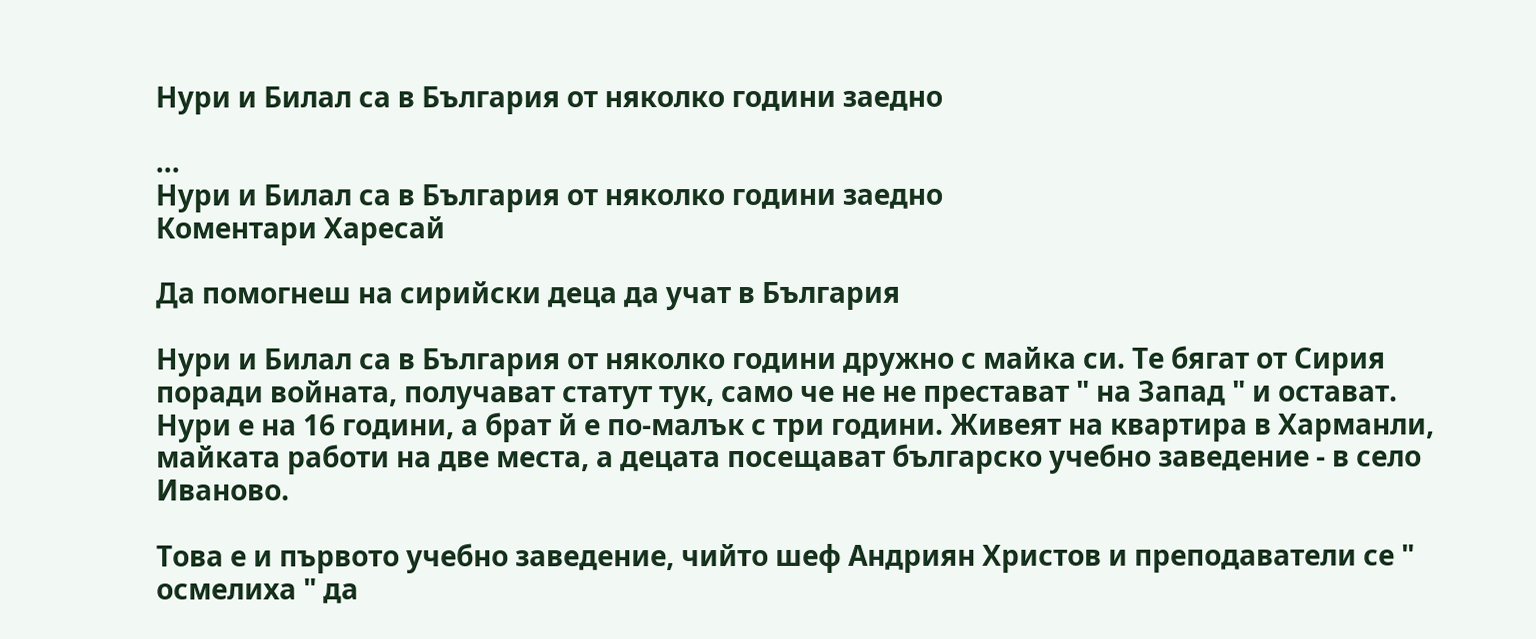Нури и Билал са в България от няколко години заедно

...
Нури и Билал са в България от няколко години заедно
Коментари Харесай

Да помогнеш на сирийски деца да учат в България

Нури и Билал са в България от няколко години дружно с майка си. Те бягат от Сирия поради войната, получават статут тук, само че не не престават " на Запад " и остават. Нури е на 16 години, а брат й е по-малък с три години. Живеят на квартира в Харманли, майката работи на две места, а децата посещават българско учебно заведение - в село Иваново.

Това е и първото учебно заведение, чийто шеф Андриян Христов и преподаватели се " осмелиха " да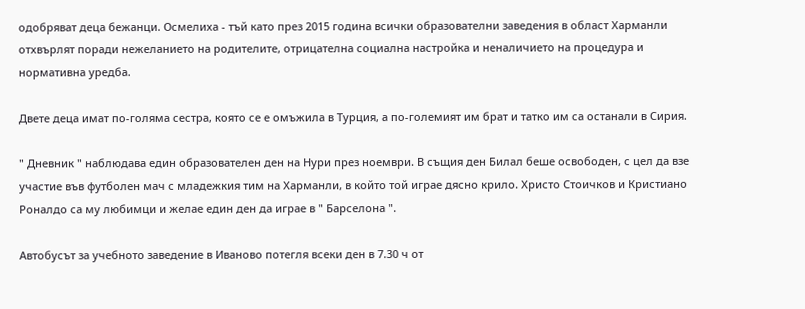одобряват деца бежанци. Осмелиха - тъй като през 2015 година всички образователни заведения в област Харманли отхвърлят поради нежеланието на родителите, отрицателна социална настройка и неналичието на процедура и нормативна уредба.

Двете деца имат по-голяма сестра, която се е омъжила в Турция, а по-големият им брат и татко им са останали в Сирия.

" Дневник " наблюдава един образователен ден на Нури през ноември. В същия ден Билал беше освободен, с цел да взе участие във футболен мач с младежкия тим на Харманли, в който той играе дясно крило. Христо Стоичков и Кристиано Роналдо са му любимци и желае един ден да играе в " Барселона ".

Автобусът за учебното заведение в Иваново потегля всеки ден в 7.30 ч от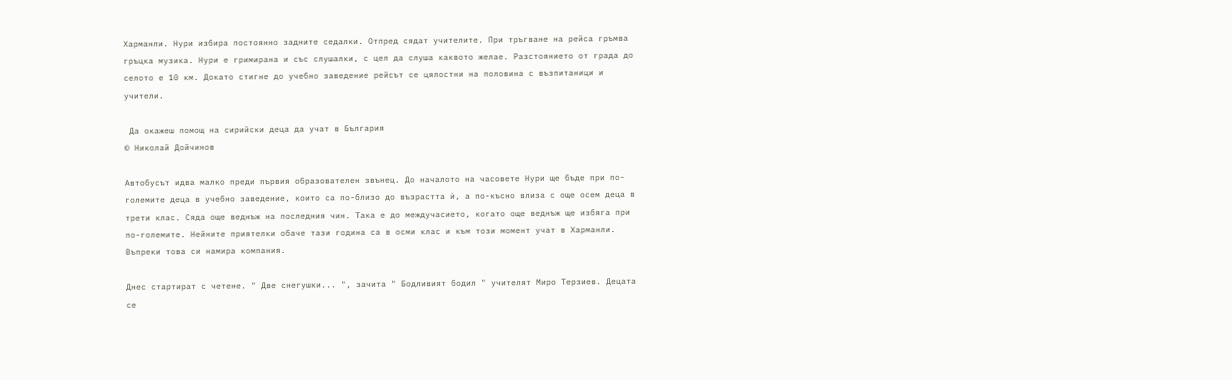Харманли. Нури избира постоянно задните седалки. Отпред сядат учителите. При тръгване на рейса гръмва гръцка музика. Нури е гримирана и със слушалки, с цел да слуша каквото желае. Разстоянието от града до селото е 10 км. Докато стигне до учебно заведение рейсът се цялостни на половина с възпитаници и учители.

 Да окажеш помощ на сирийски деца да учат в България
© Николай Дойчинов

Автобусът идва малко преди първия образователен звънец. До началото на часовете Нури ще бъде при по-големите деца в учебно заведение, които са по-близо до възрастта ѝ, а по-късно влиза с още осем деца в трети клас. Сяда още веднъж на последния чин. Така е до междучасието, когато още веднъж ще избяга при по-големите. Нейните приятелки обаче тази година са в осми клас и към този момент учат в Харманли. Въпреки това си намира компания.

Днес стартират с четене. " Две снегушки... ", зачита " Бодливият бодил " учителят Миро Терзиев. Децата се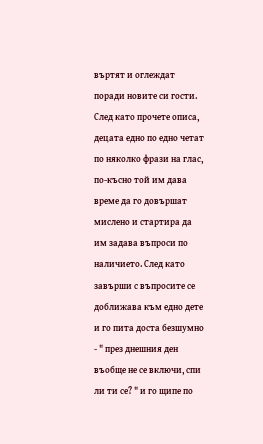въртят и оглеждат поради новите си гости. След като прочете описа, децата едно по едно четат по няколко фрази на глас, по-късно той им дава време да го довършат мислено и стартира да им задава въпроси по наличието. След като завърши с въпросите се доближава към едно дете и го пита доста безшумно - " през днешния ден въобще не се включи, спи ли ти се? " и го щипе по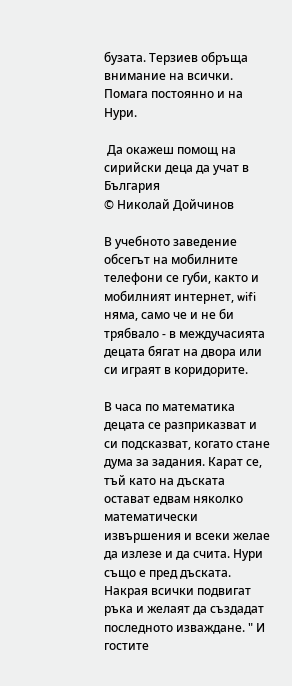бузата. Терзиев обръща внимание на всички. Помага постоянно и на Нури.

 Да окажеш помощ на сирийски деца да учат в България
© Николай Дойчинов

В учебното заведение обсегът на мобилните телефони се губи, както и мобилният интернет, wifi няма, само че и не би трябвало - в междучасията децата бягат на двора или си играят в коридорите.

В часа по математика децата се разприказват и си подсказват, когато стане дума за задания. Карат се, тъй като на дъската остават едвам няколко математически извършения и всеки желае да излезе и да счита. Нури също е пред дъската. Накрая всички подвигат ръка и желаят да създадат последното изваждане. " И гостите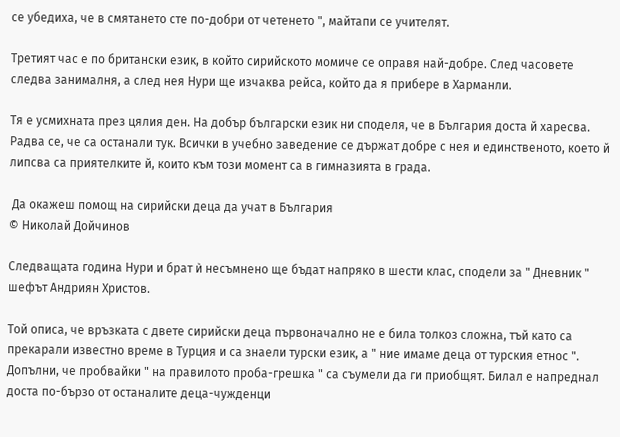се убедиха, че в смятането сте по-добри от четенето ", майтапи се учителят.

Третият час е по британски език, в който сирийското момиче се оправя най-добре. След часовете следва занималня, а след нея Нури ще изчаква рейса, който да я прибере в Харманли.

Тя е усмихната през цялия ден. На добър български език ни споделя, че в България доста й харесва. Радва се, че са останали тук. Всички в учебно заведение се държат добре с нея и единственото, което й липсва са приятелките й, които към този момент са в гимназията в града.

 Да окажеш помощ на сирийски деца да учат в България
© Николай Дойчинов

Следващата година Нури и брат ѝ несъмнено ще бъдат напряко в шести клас, сподели за " Дневник " шефът Андриян Христов.

Той описа, че връзката с двете сирийски деца първоначално не е била толкоз сложна, тъй като са прекарали известно време в Турция и са знаели турски език, а " ние имаме деца от турския етнос ". Допълни, че пробвайки " на правилото проба-грешка " са съумели да ги приобщят. Билал е напреднал доста по-бързо от останалите деца-чужденци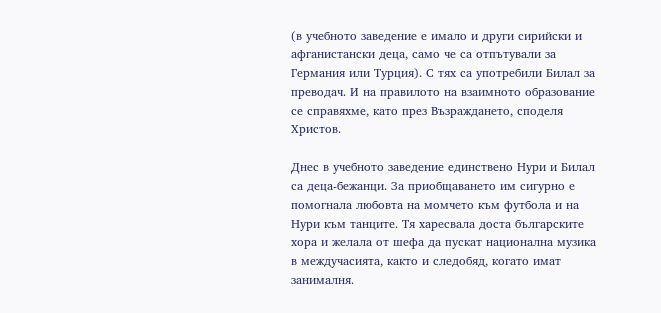(в учебното заведение е имало и други сирийски и афганистански деца, само че са отпътували за Германия или Турция). С тях са употребили Билал за преводач. И на правилото на взаимното образование се справяхме, като през Възраждането, споделя Христов.

Днес в учебното заведение единствено Нури и Билал са деца-бежанци. За приобщаването им сигурно е помогнала любовта на момчето към футбола и на Нури към танците. Тя харесвала доста българските хора и желала от шефа да пускат национална музика в междучасията, както и следобяд, когато имат занималня.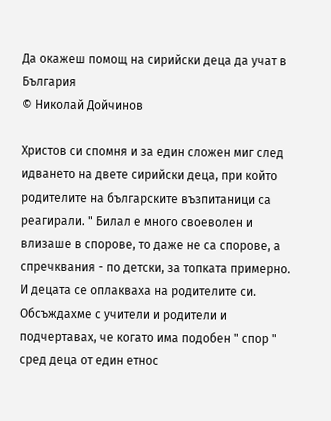Да окажеш помощ на сирийски деца да учат в България
© Николай Дойчинов

Христов си спомня и за един сложен миг след идването на двете сирийски деца, при който родителите на българските възпитаници са реагирали. " Билал е много своеволен и влизаше в спорове, то даже не са спорове, а спречквания - по детски, за топката примерно. И децата се оплакваха на родителите си. Обсъждахме с учители и родители и подчертавах, че когато има подобен " спор " сред деца от един етнос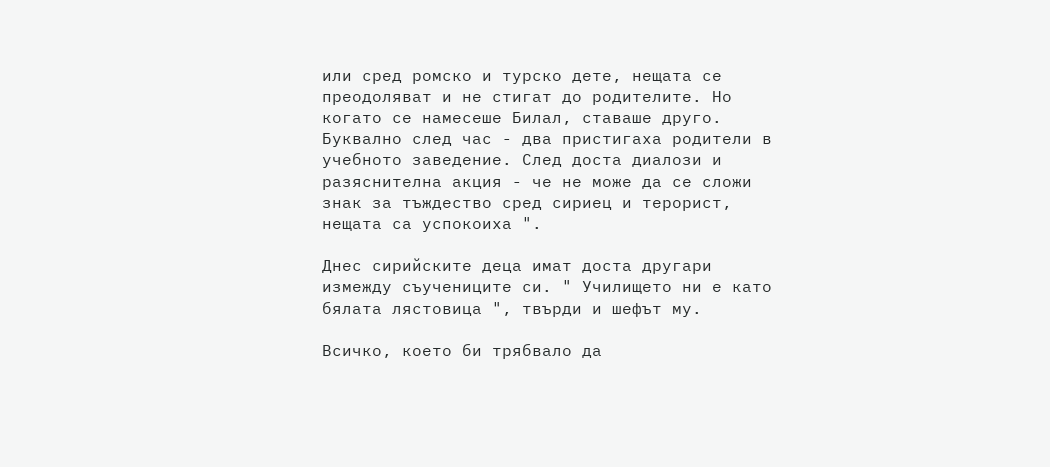или сред ромско и турско дете, нещата се преодоляват и не стигат до родителите. Но когато се намесеше Билал, ставаше друго. Буквално след час - два пристигаха родители в учебното заведение. След доста диалози и разяснителна акция - че не може да се сложи знак за тъждество сред сириец и терорист, нещата са успокоиха ".

Днес сирийските деца имат доста другари измежду съучениците си. " Училището ни е като бялата лястовица ", твърди и шефът му.

Всичко, което би трябвало да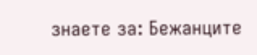знаете за: Бежанците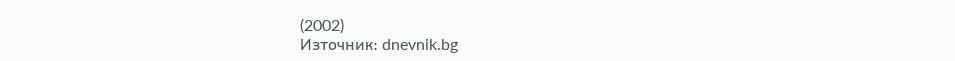(2002)
Източник: dnevnik.bg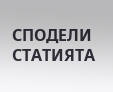СПОДЕЛИ СТАТИЯТА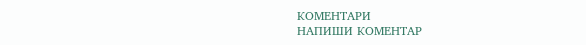КОМЕНТАРИ
НАПИШИ КОМЕНТАР